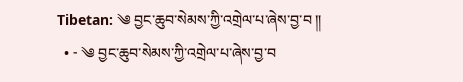Tibetan: ༄ བྱང་ཆུབ་སེམས་ཀྱི་འགྲེལ་པ་ཞེས་བྱ་བ ༎
  • - ༄ བྱང་ཆུབ་སེམས་ཀྱི་འགྲེལ་པ་ཞེས་བྱ་བ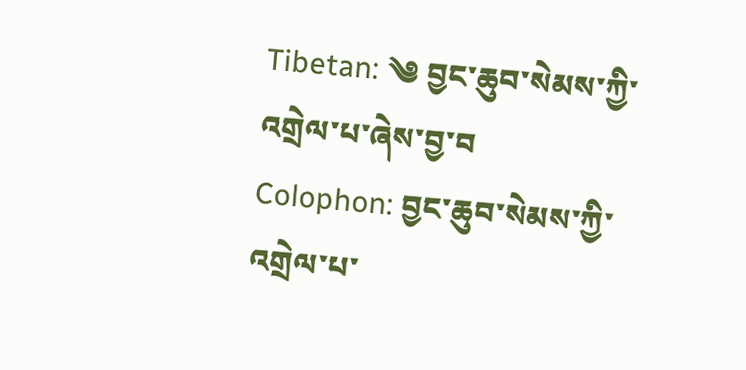Tibetan: ༄ བྱང་ཆུབ་སེམས་ཀྱི་འགྲེལ་པ་ཞེས་བྱ་བ
Colophon: བྱང་ཆུབ་སེམས་ཀྱི་འགྲེལ་པ་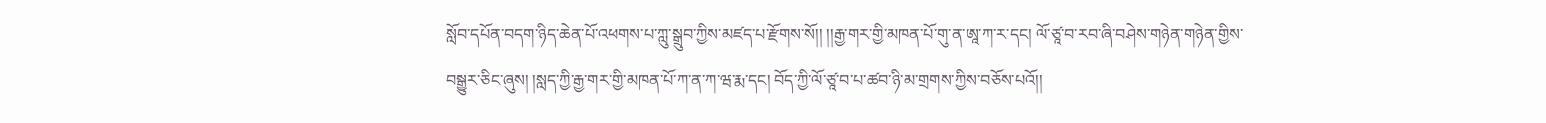སློབ་དཔོན་བདག་ཉིད་ཆེན་པོ་འཕགས་པ་ཀླུ་སྒྲུབ་ཀྱིས་མཛད་པ་རྫོགས་སོ།། །།རྒྱ་གར་གྱི་མཁན་པོ་གུ་ན་ཨཱ་ཀ་ར་དང། ལོ་ཙཱ་བ་རབ་ཞི་བཤེས་གཉེན་གཉེན་གྱིས་བསྒྱུར་ཅིང་ཞུས། །སླད་ཀྱི་རྒྱ་གར་གྱི་མཁན་པོ་ཀ་ན་ཀ་ཝ་རྨ་དང། བོད་ཀྱི་ལོ་ཙཱ་བ་པ་ཚབ་ཉི་མ་གྲགས་ཀྱིས་བཅོས་པའོ།།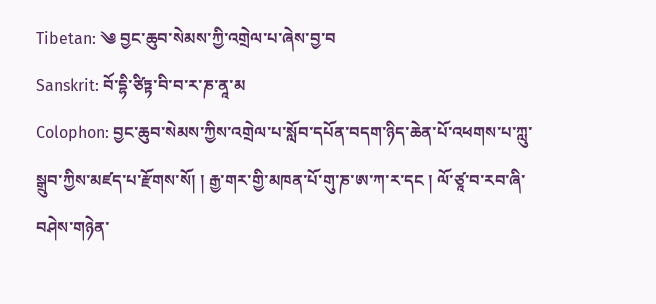Tibetan: ༄ བྱང་ཆུབ་སེམས་ཀྱི་འགྲེལ་པ་ཞེས་བྱ་བ
Sanskrit: བོ་དྷི་ཙིཏྟ་བི་བ་ར་ཎ་ནཱ་མ
Colophon: བྱང་ཆུབ་སེམས་ཀྱིས་འགྲེལ་པ་སློབ་དཔོན་བདག་ཉིད་ཆེན་པོ་འཕགས་པ་ཀླུ་སྒྲུབ་ཀྱིས་མཛད་པ་རྫོགས་སོ། ། རྒྱ་གར་གྱི་མཁན་པོ་གུ་ཎ་ཨ་ཀ་ར་དང ། ལོ་ཙཱ་བ་རབ་ཞི་བཤེས་གཉེན་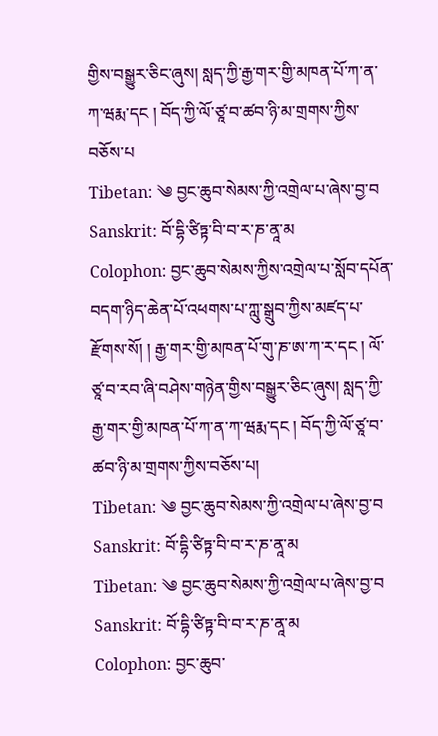གྱིས་བསྒྱུར་ཅིང་ཞུས། སླད་ཀྱི་རྒྱ་གར་གྱི་མཁན་པོ་ཀ་ན་ཀ་ཝརྨ་དང ། བོད་ཀྱི་ལོ་ཙཱ་བ་ཚབ་ཉི་མ་གྲགས་ཀྱིས་བཅོས་པ
Tibetan: ༄ བྱང་ཆུབ་སེམས་ཀྱི་འགྲེལ་པ་ཞེས་བྱ་བ
Sanskrit: བོ་དྷི་ཙིཏྟ་བི་བ་ར་ཎ་ནཱ་མ
Colophon: བྱང་ཆུབ་སེམས་ཀྱིས་འགྲེལ་པ་སློབ་དཔོན་བདག་ཉིད་ཆེན་པོ་འཕགས་པ་ཀླུ་སྒྲུབ་ཀྱིས་མཛད་པ་རྫོགས་སོ། ། རྒྱ་གར་གྱི་མཁན་པོ་གུ་ཎ་ཨ་ཀ་ར་དང ། ལོ་ཙཱ་བ་རབ་ཞི་བཤེས་གཉེན་གྱིས་བསྒྱུར་ཅིང་ཞུས། སླད་ཀྱི་རྒྱ་གར་གྱི་མཁན་པོ་ཀ་ན་ཀ་ཝརྨ་དང ། བོད་ཀྱི་ལོ་ཙཱ་བ་ཚབ་ཉི་མ་གྲགས་ཀྱིས་བཅོས་པ།
Tibetan: ༄ བྱང་ཆུབ་སེམས་ཀྱི་འགྲེལ་པ་ཞེས་བྱ་བ
Sanskrit: བོ་དྷི་ཙིཏྟ་བི་བ་ར་ཎ་ནཱ་མ
Tibetan: ༄ བྱང་ཆུབ་སེམས་ཀྱི་འགྲེལ་པ་ཞེས་བྱ་བ
Sanskrit: བོ་དྷི་ཙིཏྟ་བི་བ་ར་ཎ་ནཱ་མ
Colophon: བྱང་ཆུབ་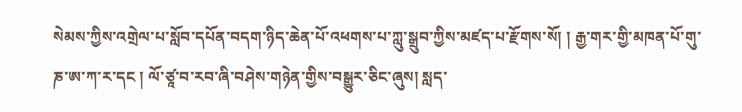སེམས་ཀྱིས་འགྲེལ་པ་སློབ་དཔོན་བདག་ཉིད་ཆེན་པོ་འཕགས་པ་ཀླུ་སྒྲུབ་ཀྱིས་མཛད་པ་རྫོགས་སོ། ། རྒྱ་གར་གྱི་མཁན་པོ་གུ་ཎ་ཨ་ཀ་ར་དང ། ལོ་ཙཱ་བ་རབ་ཞི་བཤེས་གཉེན་གྱིས་བསྒྱུར་ཅིང་ཞུས། སླད་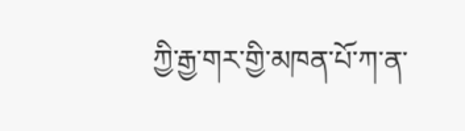ཀྱི་རྒྱ་གར་གྱི་མཁན་པོ་ཀ་ན་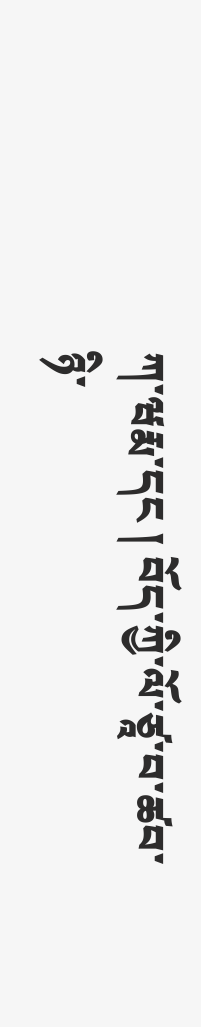ཀ་ཝརྨ་དང ། བོད་ཀྱི་ལོ་ཙཱ་བ་ཚབ་ཉི་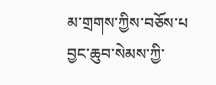མ་གྲགས་ཀྱིས་བཅོས་པ
བྱང་ཆུབ་སེམས་ཀྱི་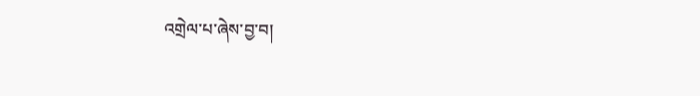འགྲེལ་པ་ཞེས་བྱ་བ།